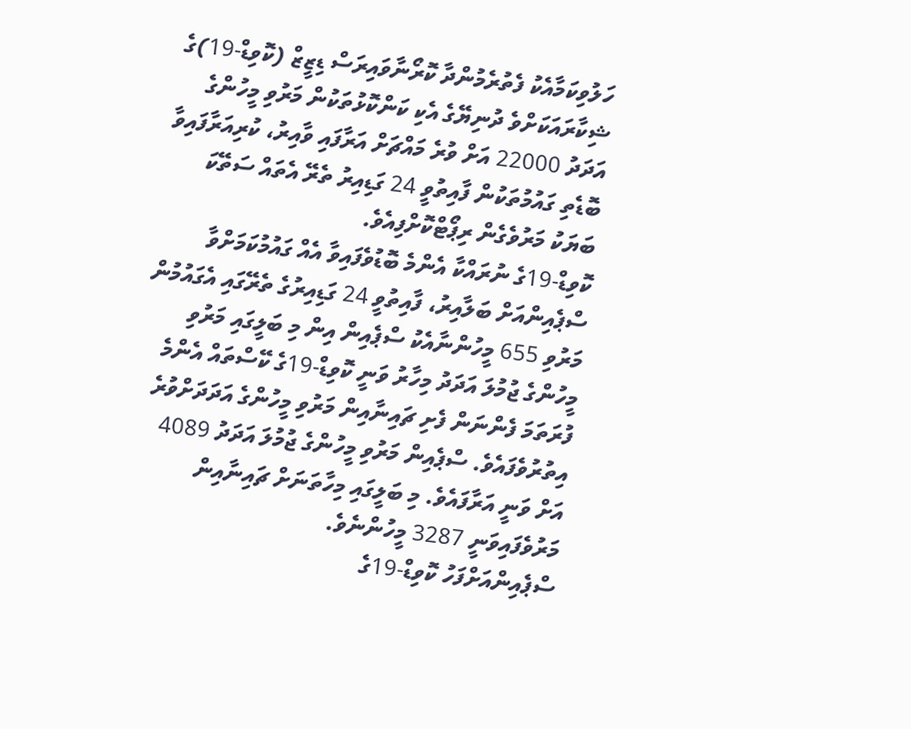ހަލުވިކަމާއެކު ފެތުރެމުންދާ ކޮރޯނާވައިރަސް ޑިޒީޒް (ކޮވިޑް-19)ގެ ޝިކާރައަކަށްވެ ދުނިޔޭގެ އެކި ކަންކޮޅުތަކުން މަރުވި މީހުންގެ އަދަދު 22000 އަށް ވުރެ މައްޗަށް އަރާފައި ވާއިރު، ކުރިއަރާފައިވާ ބޮޑެތި ގައުމުތަކުން ފާއިތުވީ 24 ގަޑިއިރު ތެރޭ އެތައް ސަތޭކަ ބަޔަކު މަރުވެގެން ރިޕޯޓްކޮށްފިއެވެ.
ކޮވިޑް-19ގެ ނުރައްކާ އެންމެ ބޮޑުވެފައިވާ އެއް ގައުމުކަމަށްވާ ސްޕެއިންއަށް ބަލާއިރު، ފާއިތުވީ 24 ގަޑިއިރުގެ ތެރޭގައި އެގައުމުން މަރުވި 655 މީހުންނާއެކު ސްޕެއިން އިން މި ބަލީގައި މަރުވި މީހުންގެ ޖުމުލަ އަދަދު މިހާރު ވަނީ ކޮވިޑް-19ގެ ކޭސްތައް އެންމެ ފުރަތަމަ ފެންނަން ފެށި ޗައިނާއިން މަރުވި މީހުންގެ އަދަދަށްވުރެ އިތުރުވެފައެވެ. ސްޕެއިން މަރުވި މީހުންގެ ޖުމުލަ އަދަދު 4089 އަށް ވަނީ އަރާފައެވެ. މި ބަލީގައި މިހާތަނަށް ޗައިނާއިން މަރުވެފައިވަނީ 3287 މީހުންނެވެ.
ސްޕެއިންއަށްފަހު ކޮވިޑް-19ގެ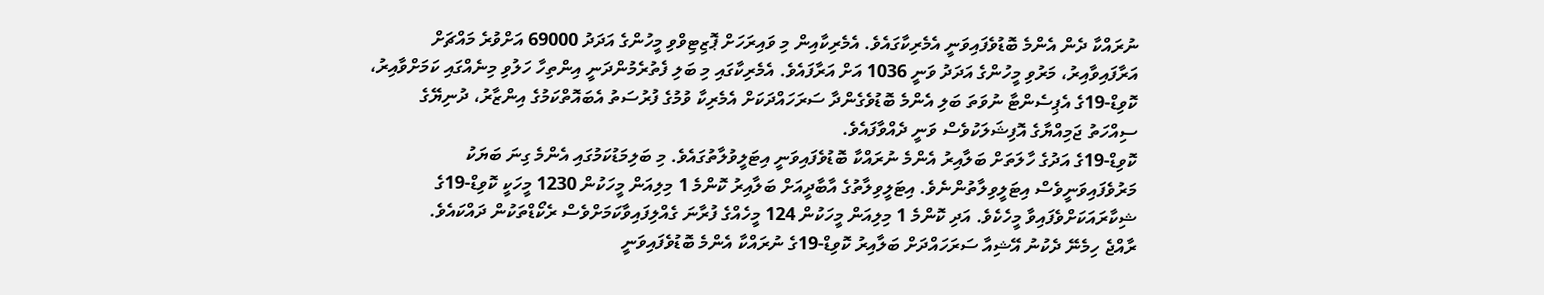ނުރައްކާ ދެން އެންމެ ބޮޑުވެފައިވަނީ އެމެރިކާގައެވެ. އެމެރިކާއިން މި ވައިރަހަށް ޕޮޒިޓިވްވި މީހުންގެ އަދަދު 69000 އަށްވުރެ މައްޗަށް އަރާފައިވާއިރު، މަރުވި މީހުންގެ އަދަދު ވަނީ 1036 އަށް އަރާފައެވެ. އެމެރިކާގައި މި ބަލި ފެތުރެމުންދަނީ އިންތިހާ ހަލުވި މިނެއްގައި ކަމަށްވާއިރު، ކޮވިޑް-19ގެ އެޕިސެންޓާ ނުވަތަ ބަލި އެންމެ ބޮޑުވެގެންދާ ސަރަހައްދަކަށް އެމެރިކާ ވުމުގެ ފުރުސަތު އެބައޮތްކަމުގެ އިންޒާރު، ދުނިޔޭގެ ސިއްހަތު ޖަމިއްޔާގެ އޮފިޝަލަކުވެސް ވަނީ ދެއްވާފައެވެ.
ކޮވިޑް-19ގެ އަދުގެ ހާލަތަށް ބަލާއިރު އެންމެ ނުރައްކާ ބޮޑުވެފައިވަނީ އިޓަލީވުލާތުގައެވެ. މި ބަލިމަޑުކަމުގައި އެންމެ ގިނަ ބަޔަކު މަރުވެފައިވަނީވެސް އިޓަލީވިލާތުންނެވެ. އިޓަލީވިލާތުގެ އާބާދީއަށް ބަލާއިރު ކޮންމެ 1 މިލިއަން މީހަކުން 1230 މީހަކީ ކޮވިޑް-19ގެ ޝިކާރައަކަށްވެފައިވާ މީހެކެވެ. އަދި ކޮންމެ 1 މިލިއަން މީހަކުން 124 މީހެއްގެ ފުރާނަ ގެއްލިފައިވާކަމަށްވެސް ރެކޯޑްތަކުން ދައްކައެވެ.
ރާއްޖެ ހިމެނޭ ދެކުނު އޭޝިއާ ސަރަހައްދަށް ބަލާއިރު ކޮވިޑް-19ގެ ނުރައްކާ އެންމެ ބޮޑުވެފައިވަނީ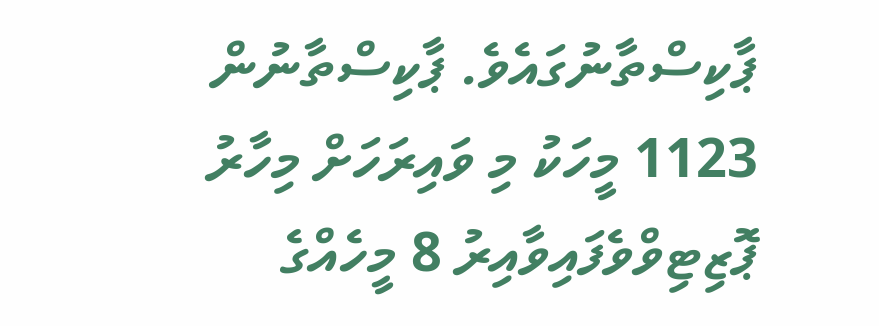ޕާކިސްތާނުގައެވެ. ޕާކިސްތާނުން 1123 މީހަކު މި ވައިރަހަށް މިހާރު ޕޮޒިޓިވްވެފައިވާއިރު 8 މީހެއްގެ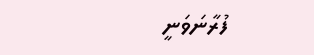ފުރާނަވަނީ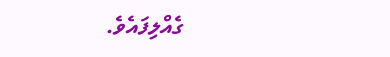ގެއްލިފައެވެ.